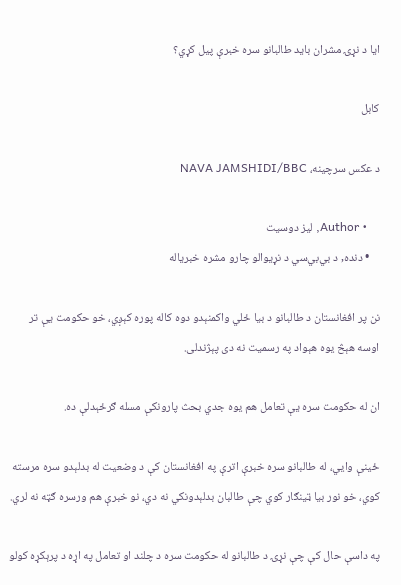ایا د نړۍ مشران باید طالبانو سره خبرې پیل کړي؟

کابل

د عکس سرچینه، NAVA JAMSHIDI/BBC

    • Author, لیز دوسیت
    • دنده, د بي‌بي‌سي د نړیوالو چارو مشره خبریاله

نن پر افغانستان د طالبانو د بیا ځلي واکمنېدو دوه کاله پوره کېږي، خو حکومت یې تر اوسه هېڅ یوه هېواد په رسمیت نه دی پېژندلی.

ان له حکومت سره یې تعامل هم یوه جدي بحث پارونکې مسله ګرځېدلې ده.

ځینې وايي، له طالبانو سره خبرې اترې په افغانستان کې د وضعیت له بدلېدو سره مرسته کوي، خو نور بیا ټینګار کوي چې طالبان بدلېدونکي نه دي، نو خبرې هم ورسره ګټه نه لري.

په داسې حال کې چې نړۍ د طالبانو له حکومت سره د چلند او تعامل په اړه د پرېکړه کولو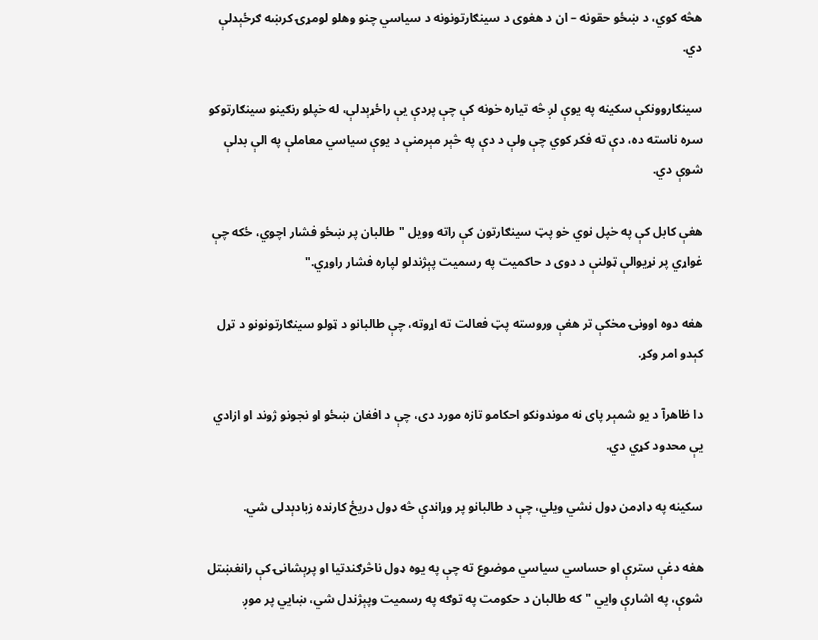هڅه کوي، د ښځو حقونه – ان د هغوی د سینګارتونونه د سیاسي چنو وهلو لومړۍ کرښه ګرځېدلې دي.

سینګاروونکې سکینه په یوې لږ څه تیاره خونه کې چې پردې یې راځړېدلې، له خپلو رنګینو سینګارتوکو سره ناسته ده، دې ته فکر کوي چې ولې د دې په څېر مېرمنې د یوې سیاسي معاملې په الې بدلې شوې دي.

هغې کابل کې په خپل نوي خو پټ سینګارتون کې راته وویل "طالبان پر ښځو فشار اچوي، ځکه چې غواړي پر نړیوالې ټولنې د دوی د حاکمیت په رسمیت پېژندلو لپاره فشار راوړي."

هغه دوه اوونۍ مخکې تر هغې وروسته پټ فعالت ته اړوته، چې طالبانو د ټولو سینګارتونونو د تړل کېدو امر وکړ.

دا ظاهرآ د یو شمېر پای نه موندونکو احکامو تازه مورد دی، چې د افغان ښځو او نجونو ژوند او ازادي یې محدود کړي دي.

سکینه په ډاډمن ډول نشي ویلي، چې د طالبانو پر وړاندې څه ډول دریځ کارنده زبادېدلی شي.

هغه دغې سترې او حساسي سیاسي موضوع ته چې په یوه ډول ناڅرګندتیا او پرېشانۍ کې رانغښتل شوې، په اشارې وايي‌ "که طالبان د حکومت په توګه په رسمیت وپېژندل شي، ښايي ‌پر موږ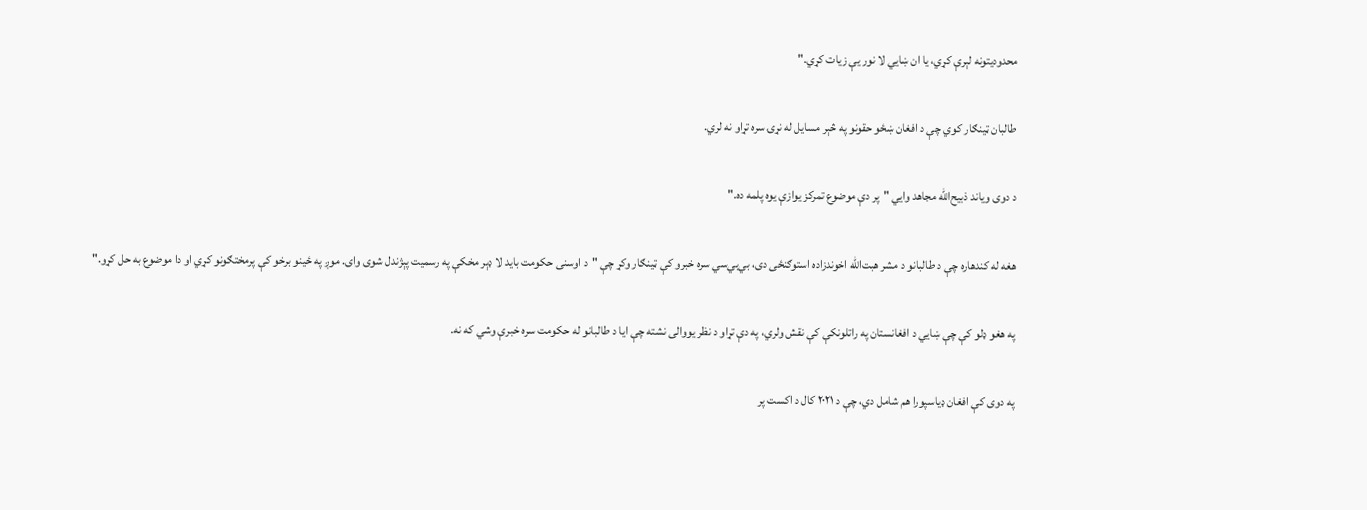محدودیتونه لېرې کړي، یا ان ښايي‌ لا نور یې زیات کړي."

طالبان ټینګار کوي‌ چې د افغان ښځو حقونو په څېر مسایل له نړۍ سره تړاو نه لري.

د دوی ویاند ذبیح‌الله مجاهد وايي "پر دې موضوع تمرکز یوازې یوه پلمه ده."

هغه له کندهاره چې د طالبانو د مشر هبت‌الله اخوندزاده استوګنځی دی، بي‌بي‌سي‌ سره خبرو کې ټينګار وکړ چې "د اوسنی حکومت باید لا ډېر مخکې په رسمیت پېژندل شوی وای. موږ په ځينو برخو کې پرمختګونو کړي او دا موضوع به حل کړو."

په هغو ډلو کې چې ښايي‌ د افغانستان په راتلونکې کې نقش ولري، په دې تړاو د نظر یووالی نشته چې ایا د طالبانو له حکومت سره خبرې وشي که نه.

په دوی کې افغان ډیاسپورا هم شامل دي، چې د ۲۰۲۱ کال د اکست پر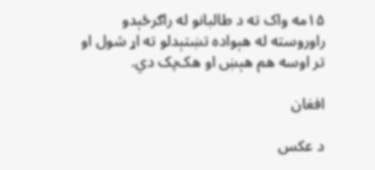۱۵مه واک ته د طالبانو له راګرځېدو راوروسته له هېواده تښتېدلو ته اړ شول او تر اوسه هم هېښ او هک‌پک دي.

افغان

د عکس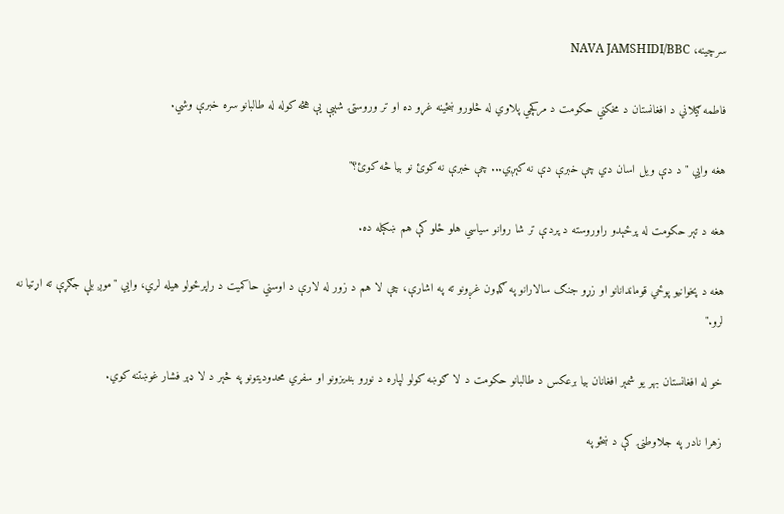سرچینه، NAVA JAMSHIDI/BBC

فاطمه ګیلاني د افغانستان د مخکني حکومت د مرکچي پلاوي له څلورو ښځینه غړو ده او تر وروستۍ شېبې یې هڅه کوله له طالبانو سره خبرې وشي.

هغه وايي "د دې ویل اسان دي چې خبرې دې نه کېږي... چې خبرې نه کوئ نو بیا څه کوئ؟"

هغه د تېر حکومت له پرځېدو راوروسته د پردې تر شا روانو سیاسي هلو ځلو کې هم ښکېله ده.

هغه د پخوانیو پوځي قوماندانانو او زړو جنګ سالارانو په ګډون غږونو ته په اشارې، چې لا هم د زور له لارې د اوسني حاکمیت د راپرځولو هیله لري، وايي "موږ بلې جګړې ته اړتیا نه لرو."

خو له افغانستان بهر یو شمېر افغانان بیا برعکس د طالبانو حکومت د لا ګوښه کولو لپاره د نورو بندیزونو او سفري محدودیتونو په څېر د لا ډېر فشار غوښتنه کوي.

زهرا نادر په جلاوطنۍ کې د ښځو په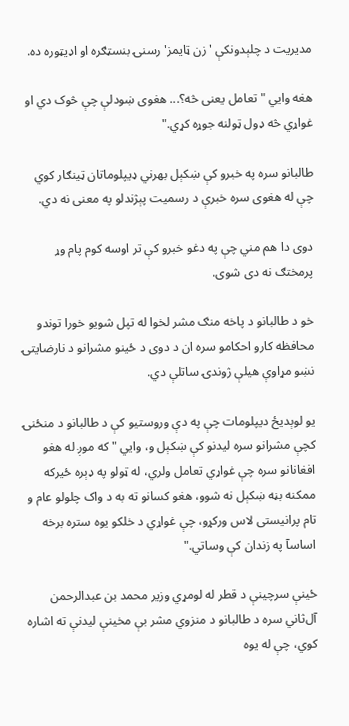مدیریت د چلېدونکې 'زن ټایمز' رسنۍ بنسټګره او اډیټوره ده.

هغه وايي‌ "تعامل یعنی څه؟... هغوی ښودلې چې څوک دي او غواړي څه ډول ټولنه جوړه کړي."

طالبانو سره په خبرو کې ښکېل بهرني ډيپلوماتان ټینګار کوي چې له هغوی سره خبرې د رسمیت پېژندلو په معنی نه دي.

دوی دا هم مني چې په دغو خبرو کې تر اوسه کوم پام وړ پرمختګ نه دی شوی.

خو د طالبانو د پاخه منګ مشر لخوا له تپل شویو خورا توندو محافظه کارو احکامو سره ان د دوی د ځينو مشرانو د نارضایتۍ نښو مړاوې هیلې ژوندۍ ساتلې دي.

یو لوېدیځ دیپلومات چې په دې وروستیو کې د طالبانو د منځنۍ کچې مشرانو سره لیدنو کې ښکېل و، وايي "که موږ له هغو افغانانو سره چې غواړي تعامل ولري، له ټولو په ډېره ځیرکه ممکنه بڼه ښکېل نه شوو، هغو کسانو ته به د واک چلولو عام و تام پرانیستی لاس ورکړو،‌ چې غواړي د خلکو یوه ستره برخه اساسآ په زندان کې وساتي."

ځینې سرچینې د قطر له لومړي وزیر محمد بن عبدالرحمن آل‌ثاني سره د طالبانو د منزوي مشر بې مخینې لیدنې ته اشاره کوي،‌ چې له یوه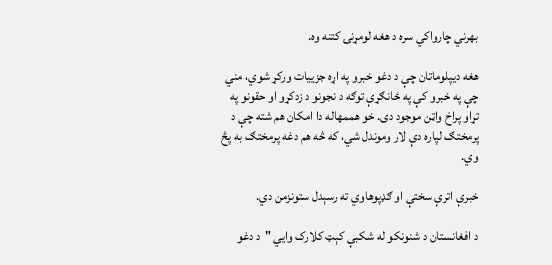بهرني چارواکي سره د هغه لومړنۍ کتنه وه.

هغه ديپلوماتان چې د دغو خبرو په اړه جزییات ورکړ شوي، مني چې په خبرو کې په ځانګړې توګه د نجونو د زدکړو او حقونو په تړاو پراخ واټن موجود دی. خو هممهاله دا امکان هم شته چې د پرمختګ لپاره دې لار وموندل شي، که څه هم دغه پرمختګ به پڅ وي.

خبرې اترې سختې او ګډپوهاوي ته رسېدل ستونزمن دي.

د افغانستان د شنونکو له شکبې کېټ کلارک وايي "د دغو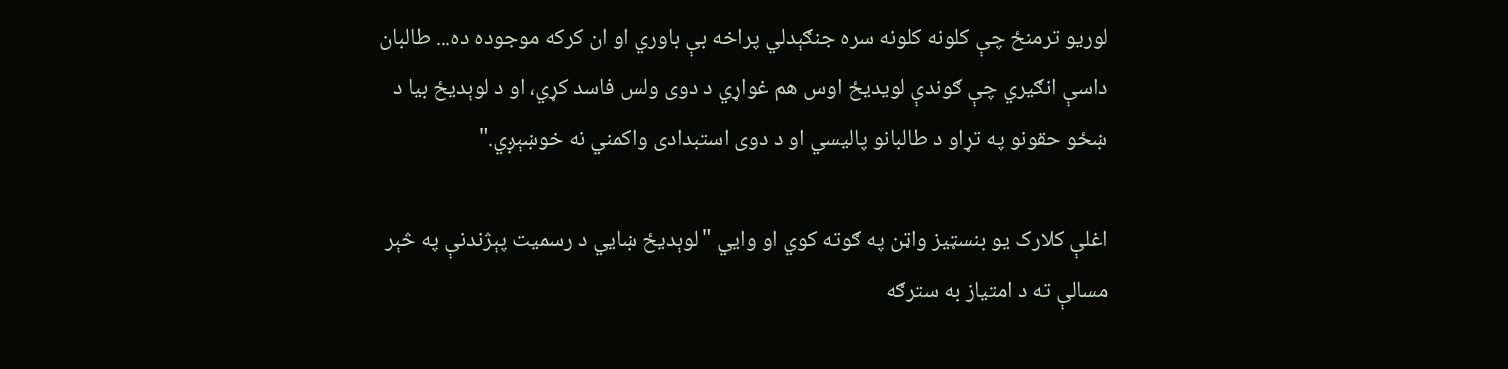لوریو ترمنځ چې کلونه کلونه سره جنګېدلي پراخه بې باوري‌ او ان کرکه موجوده ده... طالبان داسې انګیري چې ګوندې لویدیځ اوس هم غواړي د دوی ولس فاسد کړي، او د لوېدیځ بیا د ښځو حقونو په تړاو د طالبانو پالیسي او د دوی استبدادی واکمني نه خوښېږي."

اغلې کلارک یو بنسټیز واټن په ګوته کوي او وايي "لوېدیځ ښايي د رسمیت پېژندنې په څېر مسالې ته د امتیاز به سترګه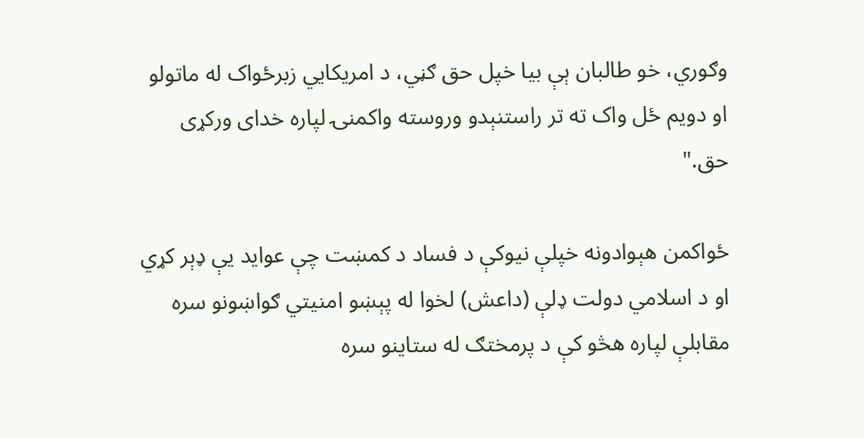وګوري، خو طالبان ېې بیا خپل حق ګڼي، د امریکايي زبرځواک له ماتولو او دویم ځل واک ته تر راستنېدو وروسته واکمنۍ لپاره خدای ورکړی حق."

ځواکمن هېوادونه خپلې نیوکې د فساد د کمښت چې عواید یې ډېر کړي او د اسلامي دولت ډلې (داعش) لخوا له پېښو امنیتي ګواښونو سره مقابلې لپاره هڅو کې د پرمختګ له ستاینو سره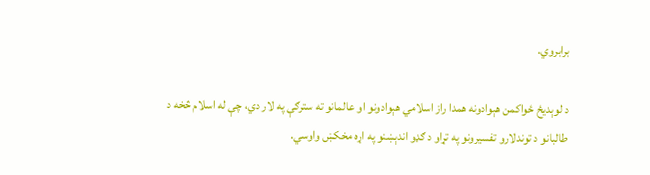برابروي.

د لوېدیځ ځواکمن هېوادونه همدا راز اسلامي هېوادونو او عالمانو ته سترګې په لار دي، چې له اسلام څخه د طالبانو د توندلارو تفسیرونو په تړاو د ګډو اندېښنو په اړه مخکښ واوسي.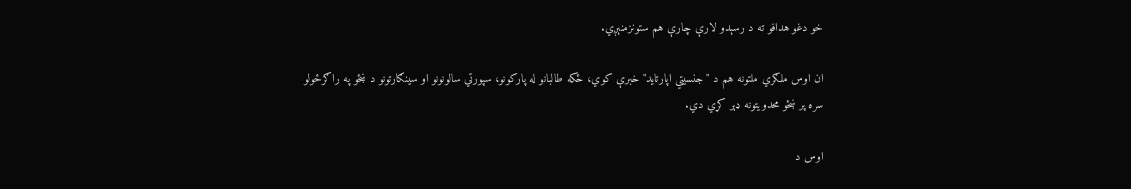خو دغو هدافو ته د رسېدو لارې چارې هم ستونزمنېږي.

ان اوس ملګري ملتونه هم د "جنسیتي اپارتاید" خبرې کوي، ځکه طالبانو له پارکونو، سپورتي سالونونو او سینګارتونو د ښځو په راګرځولو سره پر ښځو محدویتونه ډېر کړي دي.

اوس د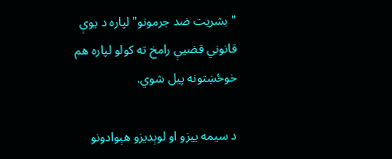"بشریت ضد جرمونو" لپاره د یوې قانوني قضیې رامخ ته کولو لپاره هم خوځښتونه پیل شوي.

د سیمه ییزو او لوېدیزو هېوادونو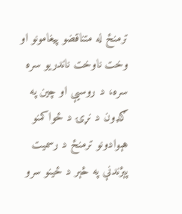ترمنځ له متناقضو پیغامونو او وخت ناوخت ناندریو سره سره، د روسیې او چین په ګډون د نړۍ د ځواکمنو هېوادونو ترمنځ د رسمیت پېژندنې په څېر د ځينو سرو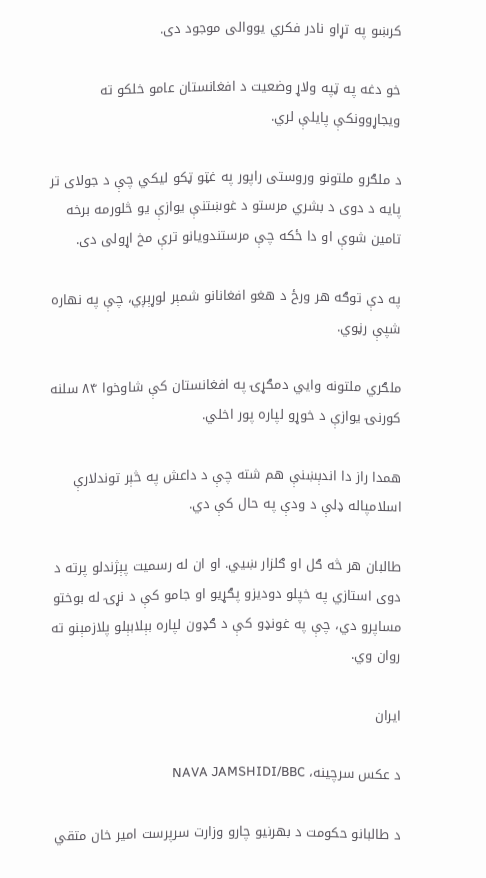کرښو په تړاو نادر فکري یووالی موجود دی.

خو دغه په ټپه ولاړ وضعیت د افغانستان عامو خلکو ته ویجاړوونکې پایلې لري.

د ملګرو ملتونو وروستی راپور په غټو ټکو لیکي چې د جولای تر پایه د دوی د بشري مرستو د غوښتنې یوازې یو څلورمه برخه تامین شوې او دا ځکه چې مرستندویانو ترې مخ اړولی دی.

په دې توګه هر ورځ د هغو افغانانو شمېر لوړېږي،‌ چې په نهاره شپې رڼوي.

ملګري ملتونه وايي‌ دمګړۍ په افغانستان کې شاوخوا ۸۴ سلنه کورنۍ یوازې د خوړو لپاره پور اخلي.

همدا راز دا اندېښنې هم شته چې د داعش په څېر توندلارې اسلامپاله ډلې د ودې په حال کې دي.

طالبان هر څه ګل او ګلزار ښيي. او ان له رسمیت پېژندلو پرته د دوی استازي‌ په خپلو دودیزو پګړیو او جامو کې د نړۍ له بوختو مساپرو دي، چې په غونډو کې د ګډون لپاره بېلابېلو پلازمېنو ته روان وي.

ایران

د عکس سرچینه، NAVA JAMSHIDI/BBC

د طالبانو حکومت د بهرنیو چارو وزارت سرپرست امیر خان متقي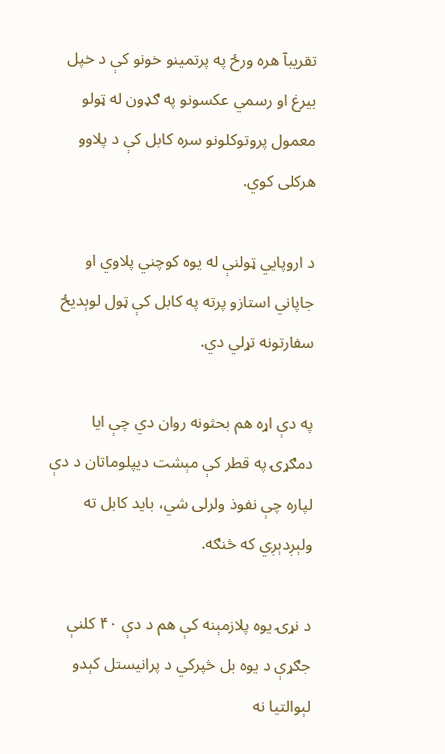تقریبآ هره ورځ په پرتمینو خونو کې د خپل بیرغ او رسمي عکسونو په ګډون له ټولو معمول پروتوکلونو سره کابل کې د پلاوو هرکلی کوي.

د اروپايي‌ ټولنې له یوه کوچني پلاوي او جاپاني استازو پرته په کابل کې ټول لوېدیځ سفارتونه تړلي دي.

په دې اړه هم بحثونه روان دي چې ایا دمګړۍ په قطر کې مېشت دیپلوماتان د دې لپاره چې نفوذ ولرلی شي، باید کابل ته ولېږدېږي که څنګه.

د نړۍ یوه پلازمېنه کې هم د دې ۴۰ کلنې جګړې د یوه بل څپرکي د پرانیستل کېدو لېوالتیا نه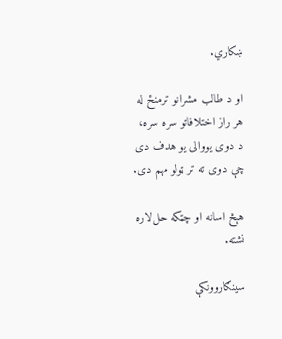ښکاري.

او د طالب مشرانو ترمنځ له هر راز اختلافاتو سره سره، د دوی یووالی یو هدف دی چې دوی ته تر ټولو مهم دی.

هېڅ اسانه او چټکه حل‌لاره نشته.

سینګاروونکې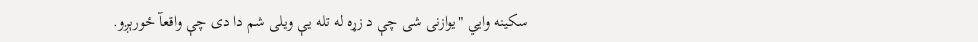سکینه وايي‌ "یوازنی شی چې د زړه له تله یې ویلی شم دا دی چې واقعآ ځورېږو.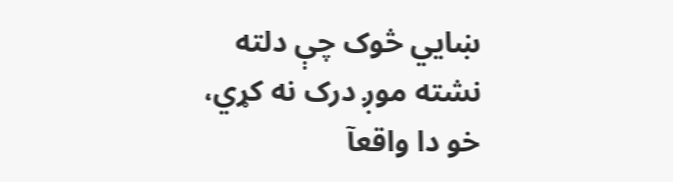ښايي څوک چې دلته نشته موږ درک نه کړي، خو دا واقعآ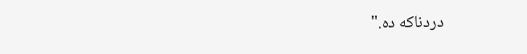دردناکه ده."